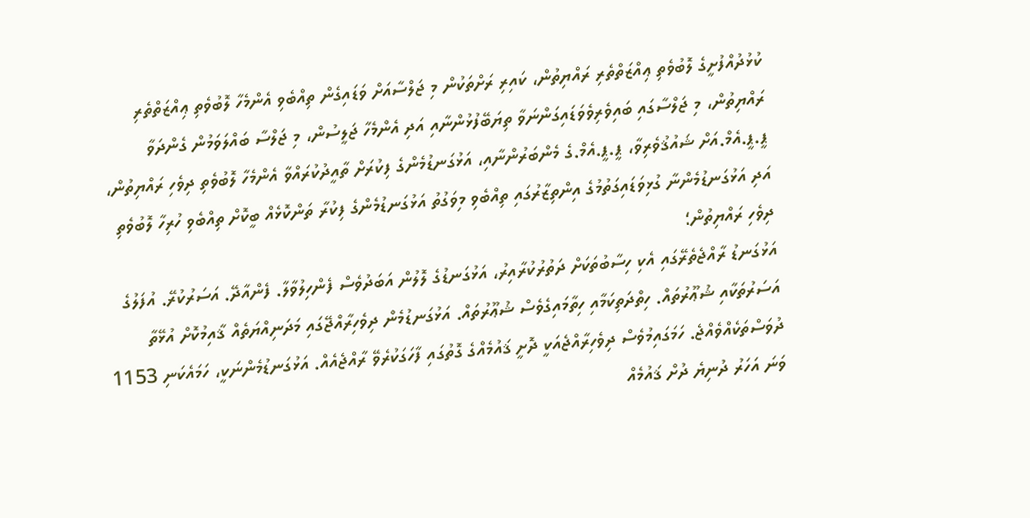ކުޅުދުއްފުށީގެ ލޮބުވެތި ޢިއްޒަތްތެރި ރައްޔިތުން، ކައިރި ރަށްތަކުން މި ޖަލްސާއަށް ވަޑައިގެން ތިއްބެވި އެންމެހާ ލޮބުވެތި ޢިއްޒަތްތެރި ރައްޔިތުން، މި ޖަލްސާގައި ބައިވެރިވެވަޑައިގަންނަވާ ތިޔަބޭފުޅުންނާއި އަދި އެންމެހާ ޖަލީސުން، މި ޖަލްސާ ބައްލަވަމުން ގެންދަވާ ޕީ.ޕީ.އެމް.އަށް ޝައުޤުވެރިވާ، ޕީ.ޕީ.އެމް.ގެ މެންބަރުންނާއި، އަޅުގަނޑުމެންގެ ފިކުރަށް ތާއީދުކުރައްވާ އެންމެހާ ލޮބުވެތި ދިވެހި ރައްޔިތުން، އަދި އަޅުގަނޑުމެންނާ ގުޅިވަޑައިގަތުމުގެ އިންތިޒާރުގައި ތިއްބެވި މިވަގުތު އަޅުގަނޑުމެންގެ ފިކުރާ ތަންކޮޅެއް ބީކޮށް ތިއްބެވި ހުރިހާ ލޮބުވެތި ދިވެހި ރައްޔިތުން؛
އަޅުގަނޑު ރާއްޖެތެރޭގައި އެކި ހިސާބުތަކަށް ދަތުރުކުރާއިރު، އަޅުގަނޑުގެ ލޮލުން އަބަދުވެސް ފެންހިލުވާލާ. ފެންއާދޭ. އަސަރުކުރޭ. އުފަލުގެ އަސަރުތަކާއި ޝުޢޫރުތައް. ހިތްދަތިކަމާއި ހިތާމައިގެވެސް ޝުޢޫރުތައް. އަޅުގަނޑުމެން ދިވެހިރާއްޖޭގައި މަދަނިއްޔަތެއް ޤާއިމުކޮށް އުޅޭތާ ދުވަސްތަކެއްވެއްޖެ. ހަމަގައިމުވެސް ދިވެހިރާއްޖެއަކީ ދޮށީ ޤައުމެއްގެ ގޮތުގައި ފާހަގަކުރެވޭ ރާއްޖެއެއް. އަޅުގަނޑުމެންނަކީ، ހަމައެކަނި 1153 ވަނަ އަހަރު ދުނިޔެ ދުށް ޤައުމެއް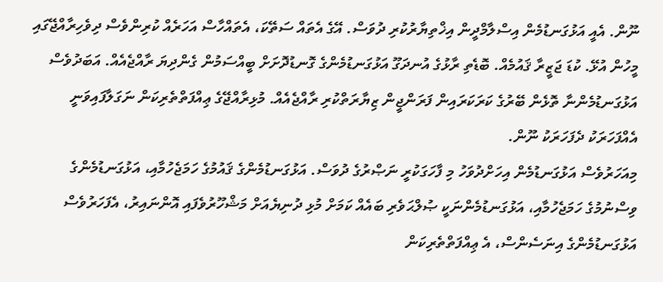ނޫން. އެއީ އަޅުގަނޑުމެން އިސްލާމްދީން އިޚްތިޔާރުކުރި ދުވަސް. އޭގެ އެތައް ސަތޭކަ، އެތައްހާސް އަހަރެއް ކުރިންވެސް ދިވެހިރާއްޖޭގައި މީހުން އުޅޭ. ކުޑަ ޖަޒީރާ ޤައުމެއް. ބޮޑެތި ރާޅުގެ އުނދަގޫ އަޅުގަނޑުމެންގެ ގޮނޑުދޮށަށް ބީއްސަމުން ގެންދިޔަ ރާއްޖެއެއް. އަބަދުވެސް އަޅުގަނޑުމެންނާ ތޮޅެން ބޭރުގެ ކަރަކަރައިން ފަރަންޖީން ޒިޔާރަތްކުރި ރާއްޖެއެއް. މުޅިރާއްޖޭގެ ޢިއްފަތްތެރިކަން ނަގަލާފައިވަނީ އެއްފަހަރަކު ދެފަހަރަކު ނޫން.
މިއަހަރުވެސް އަޅުގަނޑުމެން އިހަށްދުވަހު މި ފާހަގަކުރީ ނަޞްރުގެ ދުވަސް. އަޅުގަނޑުމެންގެ ޤައުމުގެ ހަމަޖެހުމާއި، އަޅުގަނޑުމެންގެ ވިސްނުމުގެ ހަމަޖެހުމާއި، އަޅުގަނޑުމެންނަކީ ޞުލްޙަވެރި ބައެއް ކަމަށް މުޅި ދުނިޔެއަށް މަޝްހޫރުވެފައި އޮންނައިރު، އެފަހަރުވެސް އަޅުގަނޑުމެންގެ އިނަސެންސް، އެ ޢިއްފަތްތެރިކަން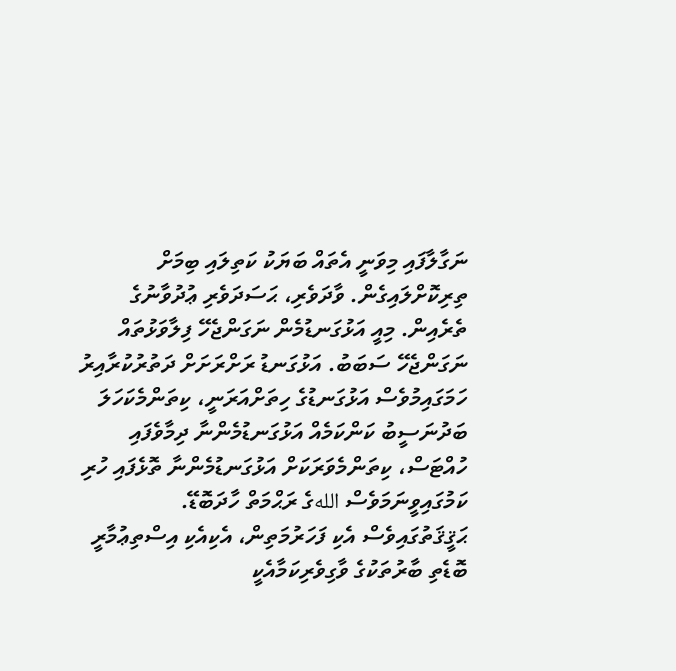ނަގާލާފައި މިވަނީ އެތައް ބަޔަކު ކަތިލައި ބިމަށް ތިރިކޮށްލައިގެން. ވާދަވެރި، ޙަސަދަވެރި ޢުދުވާނުގެ ތެރެއިން. މިއީ އަޅުގަނޑުމެން ނަގަންޖެހޭ ފިލާވަޅުތައް ނަގަންޖެހޭ ސަބަބު. އަޅުގަނޑު ރަށްރަށަށް ދަތުރުކުރާއިރު ހަމަގައިމުވެސް އަޅުގަނޑުގެ ހިތަށްއަރަނީ، ކިތަންމެކަހަލަ ބަދުނަސީބު ކަންކަމެއް އަޅުގަނޑުމެންނާ ދިމާވެފައި ހުއްޓަސް، ކިތަންމެވަރަކަށް އަޅުގަނޑުމެންނާ ތޮޅެފައި ހުރި ކަމުގައިވީނަމަވެސް اللهގެ ރަޙްމަތް ހާދަބޮޑޭ. ޙަޤީޤަތުގައިވެސް އެކި ފަހަރުމަތިން، އެކިއެކި އިސްތިޢުމާރީ ބޮޑެތި ބާރުތަކުގެ ވާގިވެރިކަމާއެކީ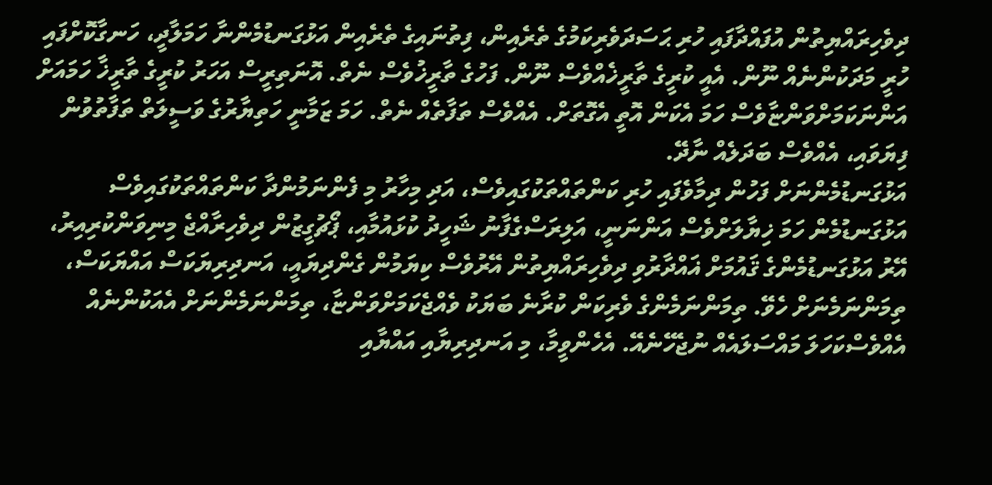ދިވެހިރައްޔިތުން އުފައްދާފައި ހުރި ޙަސަދަވެރިކަމުގެ ތެރެއިން، ފިތުނައިގެ ތެރެއިން އަޅުގަނޑުމެންނާ ހަމަލާދީ، ހަނގާކޮށްފައި ހުރީ މަދަކުންނެއް ނޫން. އެއީ ކުރީގެ ތާރީޚެއްވެސް ނޫން. ފަހުގެ ތާރީޚުވެސް ނެތް. އޮނަތިރީސް އަހަރު ކުރީގެ ތާރީޚާ ހަމައަށް އަންނަކަމަށްވަންޏާވެސް ހަމަ އެކަން އޮތީ އެގޮތަށް. އެއްވެސް ތަފާތެއް ނެތް. ހަމަ ޒަމާނީ ހަތިޔާރުގެ ވަސީލަތް ތަފާތުވުން ފިޔަވައި، އެއްވެސް ބަދަލެއް ނާދޭ.
އަޅުގަނޑުމެންނަށް ފަހުން ދިމާވެފައި ހުރި ކަންތައްތަކުގައިވެސް، އަދި މިހާރު މި ފެންނަމުންދާ ކަންތައްތަކުގައިވެސް އަޅުގަނޑުމެން ހަމަ ޚިޔާލަށްވެސް އަންނަނީ، އަލިރަސްގެފާނު ޝަހީދު ކުޅައުމާއި، ޕޯޗުގީޒުން ދިވެހިރާއްޖެ މިނިވަންކުރިއިރު، އޭރު އަޅުގަނޑުމެންގެ ޤައުމަށް ޣައްދާރުވި ދިވެހިރައްޔިތުން އޭރުވެސް ކިޔަމުން ގެންދިޔައީ، އަނދިރިޔަކަސް އައްޔަކަސް، ތިމަންނަމެނަށް ހެވޭ. ތިމަންނަމެންގެ ވެރިކަން ކުރާނެ ބަޔަކު ވެއްޖެކަމަށްވަންޏާ، ތިމަންނަމެންނަށް އެއަކުންނެއް އެއްވެސްކަހަލަ މައްސަލައެއް ނުޖެހޭނެއޭ. އެހެންވީމާ، މި އަނދިރިޔާއި އައްޔާއި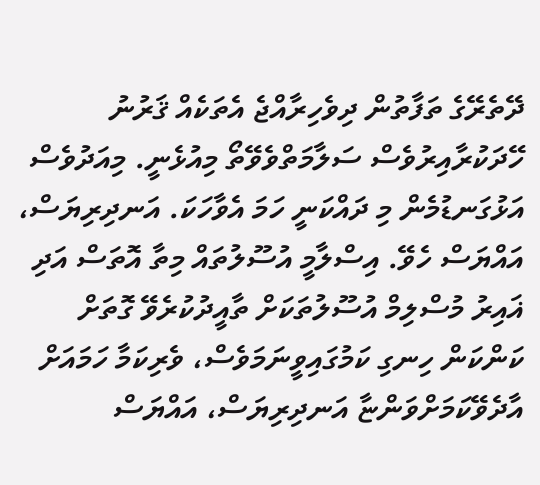ދޭތެރޭގެ ތަފާތުން ދިވެހިރާއްޖެ އެތަކެއް ޤަރުނު ހޭދަކުރާއިރުވެސް ސަލާމަތްވެވޭތޯ މިއުޅެނީ. މިއަދުވެސް އަޅުގަނޑުމެން މި ދައްކަނީ ހަމަ އެވާހަކަ. އަނދިރިޔަސް، އައްޔަސް ހެވޭ. އިސްލާމީ އުސޫލުތައް މިތާ އޮތަސް އަދި ޣައިރު މުސްލިމް އުސޫލުތަކަށް ތާއީދުކުރެވޭ ގޮތަށް ކަންކަން ހިނގި ކަމުގައިވީނަމަވެސް، ވެރިކަމާ ހަމައަށް އާދެވޭކަމަށްވަންޏާ އަނދިރިޔަސް، އައްޔަސް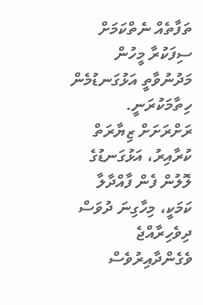ތަފާތެއް ނެތްކަމަށް ސިފަކުރާ މީހުން މަދުނުވާތީ އަޅުގަނޑުމެން ހިތާމަކުރަނީ.
ރަށްރަށަށް ޒިޔާރަތް ކުރާއިރު، އަޅުގަނޑުގެ ލޮލުން ފެން ފާއްދާލާ ކަމަކީ، މިހާގިނަ ދުވަސް ދިވެހިރާއްޖެ ވެގެންދާއިރުވެސް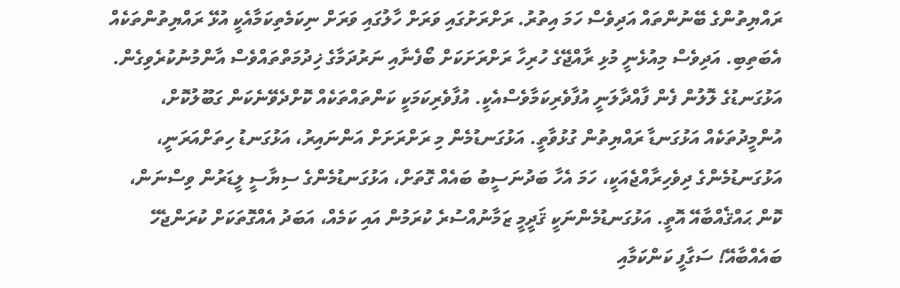ރައްޔިތުންގެ ބޭނުންތައް އަދިވެސް ހަމަ އިތުރު. ރަށްރަށުގައި ވަރަށް ހާލުގައި ވަރަށް ނިކަމެތިކަމާއެކީ އުޅޭ ރައްޔިތުންތަކެއް އެބަތިބި. އަދިވެސް މިއުޅެނީ މުޅި ރާއްޖޭގެ ހުރިހާ ރަށްރަށަކަށް ބޯފެނާއި ނަރުދަމާގެ ޚިދުމަތްތައްވެސް އާންމުނުކުރެވިގެން. އަޅުގަނޑުގެ ލޮލުން ފެން ފާއްދާލަނީ އުފާވެރިކަމާވެސްއެކީ. އުފާވެރިކަމަކީ ކަންތައްތަކެއް ކޮށްދެވޭނެކަން ގަބޫލުކޮށް، އުންމީދުތަކެއް އަޅުގަނޑާ ރައްޔިތުން ގުޅުވާތީ. އަޅުގަނޑުމެން މި ރަށްރަށަށް އަންނައިރު، އަޅުގަނޑު ހިތަށްއަރަނީ، އަޅުގަނޑުމެންގެ ދިވެހިރާއްޖެއަކީ، ހަމަ އެހާ ބަދުނަސީބު ބައެއް ގޮތަށް، އަޅުގަނޑުމެންގެ ސިޔާސީ ލީޑަރުން ވިސްނަން، ކޮން ޙައްޤެއްބާއޭ އޮތީ. އަޅުގަނޑުމެންނަކީ ޤަދީމީ ޒަމާނުއްސުރެ ކުރަމުން އައި ކަމެއް، އަބަދު އެއްގޮތަކަށް ކުރަންޖެހޭ ބައެއްބާއޭ! ސަގާފީ ކަންކަމާއި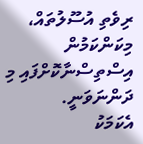ރިވެތި އުސޫލުތައް، މިކަންކަމުން އިސްތިސްނާކޮށްފައި މި ދަންނަވަނީ.
އެކަމަކު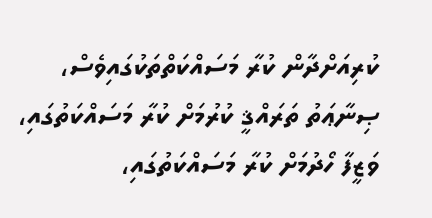ކުރިއަށްދާން ކުރާ މަސައްކަތްތަކުގައިވެސް، ޞިނާޢަތު ތަރައްޤީ ކުރުމަށް ކުރާ މަސައްކަތުގައި، ވަޒީފާ ހޯދުމަށް ކުރާ މަސައްކަތުގައި،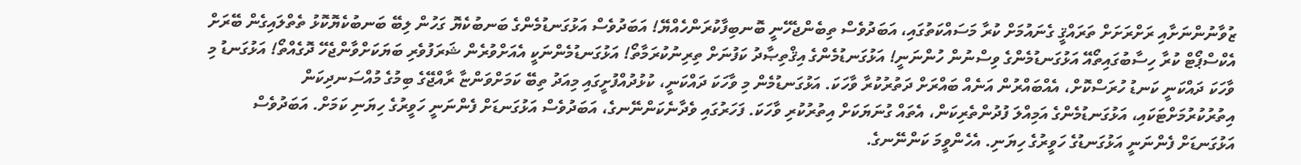ޒުވާނުންނަށާއި ރަށްރަށަށް ތަރައްޤީ ގެނައުމަށް ކުރާ މަސައްކަތުގައި، އަބަދުވެސް ތިބެންޖެހޭނީ ބޮނބިފާކުރަންހެއްޔޭ! އަބަދުވެސް އަޅުގަނޑުމެންގެ ބަނބުކެޔޮ ގަހުން ލިބޭ ބަނބުކެޔޮކޮޅު ތެތްލައިގެން ބޭރަށް އެކްސްޕޯޓް ކުރާ ހިސާބުގައިތޯއޭ އަޅުގަނޑުމެންގެ ވިސްނުން ހުންނަނީ! އަޅުގަނޑުމެންގެ އިޤްތިޞާދު ކަފުނަށް ތިރިނުކުރަމާތޯ! އަޅުގަނޑުމެންނަކީ އެއަށްވުރެން ޝަރަފުވެރި ބަޔަކަށްވާންޖެހޭ ދޮގެއްތޯ! އަޅުގަނޑު މި ވާހަކަ ދައްކަނީ ކަނޑު ހުރަސްކޮށް، އެއްބައްރުން އަނެއް ބައްރަށް ދަތުރުކުރާ ވާހަކަ. އަޅުގަނޑުމެން މި ވާހަކަ ދައްކަނީ، ކުޅުދުއްފުށީގައި މިއަދު ތިބޭ ކަމަށްވަންޏާ ރާއްޖޭގެ ބިމުގެ މުއްސަނދިކަން އިތުރުކުރުމަށްޓަކައި، އަޅުގަނޑުމެންގެ އަމިއްލަ ފުދުންތެރިކަން، އެތައް ގުނަޔަކަށް އިތުރުކުރި ވާހަކަ. ފަހަރުގައި ވެދާނެކަންނޭނގެ، އަބަދުވެސް އަޅުގަނޑަށް ފެންނަނީ ހަވީރުގެ ހިޔަނި ކަމަށް. އަބަދުވެސް އަޅުގަނޑަށް ފެންނަނީ އަޅުގަނޑުގެ ހަވީރުގެ ހިޔަނި. އެހެންވީމަ ކަންނޭނގެ.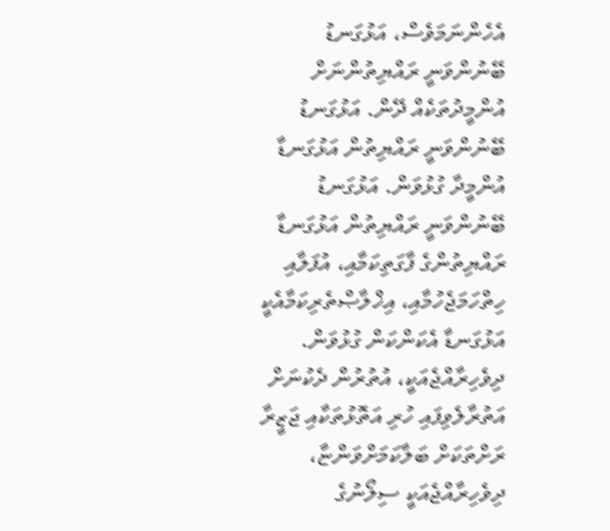އެހެންނަމަވެސް، އަޅުގަނޑު ބޭނުންވަނީ ރައްޔިތުންނަށް އުންމީދުތަކެއް ދޭން. އަޅުގަނޑު ބޭނުންވަނީ ރައްޔިތުން އަޅުގަނޑާ އުންމީދާ ގުޅުވަން. އަޅުގަނޑު ބޭނުންވަނީ ރައްޔިތުން އަޅުގަނޑާ ރައްޔިތުންގެ ފާގަތިކަމާއި، އުފަލާއި ހިތްހަމަޖެހުމާއި، އިޚްލާޞްތެރިކަމާއެކީ އަޅުގަނޑާ އެކަންކަން ގުޅުވަން.
ދިވެހިރާއްޖެއަކީ، އުތުރުން ދެކުނަށް އަތުރާލެވިފައި ހުރި އަތޮޅުތަކާއި ޖަޒީރާ ރަށްތަކަށް ބަލާކަމަށްވަންޏާ، ދިވެހިރާއްޖެއަކީ ސިލޯނުގެ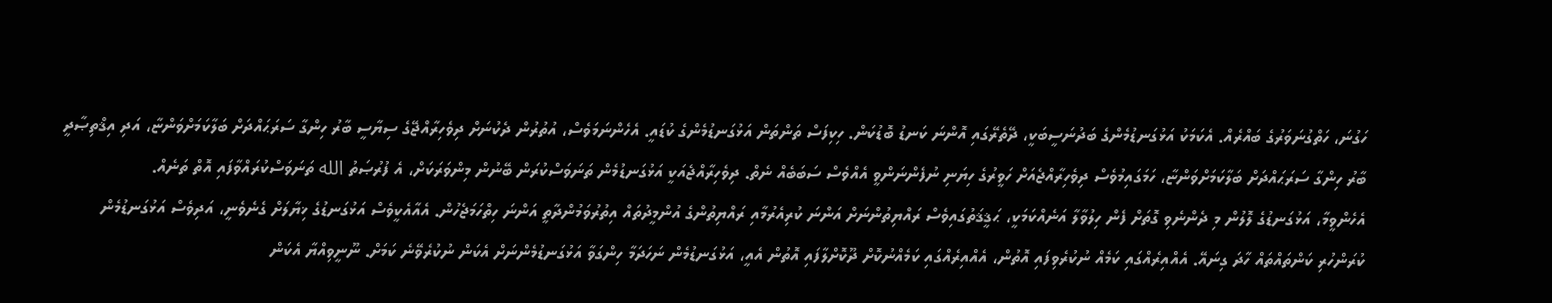ހަގުނަ، ހަތްގުނަވަރުގެ ބައްރެއް. އެކަމަކު އަޅުގަނޑުމެންގެ ބަދުނަސީބަކީ، ދޭތެރޭގައި އޮންނަ ކަނޑު ބޮޑުކަން. ހިކިފަސް ތަންތަން އަޅުގަނޑުމެންގެ ކުޑައީ. އެހެންނަމަވެސް، އުތުރުން ދެކުނަށް ދިވެހިރާއްޖޭގެ ސިޔާސީ ބާރު ހިންގާ ސަރަޙައްދަށް ބަލާކަމަށްވަންޏާ، އަދި އިޤްތިޞާދީ ބާރު ހިންގާ ސަރަޙައްދަށް ބަލާކަމަށްވަންޏާ، ހަމަގައިމުވެސް ދިވެހިރާއްޖެއަށް ހަވީރުގެ ހިޔަނި ނުފެންނަންވީ އެއްވެސް ސަބަބެއް ނެތް. ދިވެހިރާއްޖެއަކީ އަޅުގަނޑުމެން ތަނަވަސްކުރަން ބޭނުން މިންވަރަކަށް، އެ ފުރުޞަތު الله ތަނަވަސްކުރައްވާފައި އޮތް ތަނެއް.
އެހެންވީމާ، އަޅުގަނޑުގެ ލޮލުން މި ދެންނެވި ގޮތަށް ފެން ހިލުވާލާ އަނެއްކަމަކީ، ޙަޤީޤަތުގައިވެސް ރައްޔިތުންނަށް އަންނަ ކުރިއެރުމާއި ރައްޔިތުންގެ އުންމީދުތައް އިތުރުވަމުންދާތީ އަންނަ ހިތްހަމަޖެހުން. އެއާއެކީވެސް އަޅުގަނޑުގެ ޚިޔާލަށް ގެނެވެނީ، އަދިވެސް އަޅުގަނޑުމެން ކުރަންހުރި ކަންތައްތައް ހާދަ ގިނައޭ. އެއްއިރެއްގައި ކަމެއް ނުކުރެވިފައި އޮތުން، އެއްއިރެއްގައި ކަމެއްނުކޮށް ދޫކޮށްލާފައި އޮތުން އެއީ، އަޅުގަނޑުމެން ނަހަދަމާ ހިންގަވާ އަޅުގަނޑުމެންނަށް އެކަން ނުކުރެވޭނެ ކަމަށް. ނޫނީވިއްޔާ އެކަން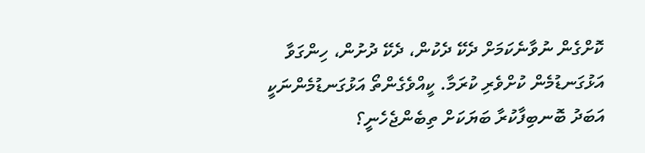ކޮށްގެން ނުވާނެކަމަށް ދެކޭ ދެކުން، ދެކޭ ދުށުން، ހިންގަވާ އަޅުގަނޑުމެން ކުށްވެރި ކުރަމާ. ކީއްވެގެންތޯ އަޅުގަނޑުމެންނަކީ އަބަދު ބޮނބިފާކުރާ ބަޔަކަށް ތިބެންޖެހެނީ؟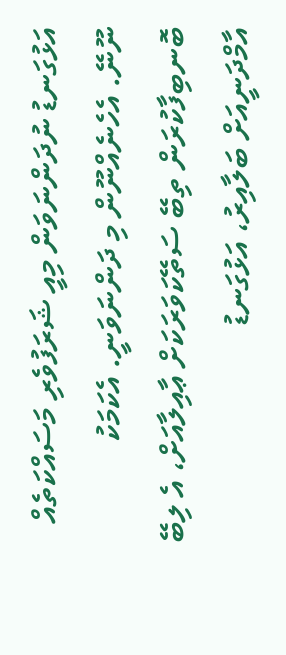އަޅުގަނޑު ނުދަންނަވަން މިއީ ޝަރަފުވެރި މަސައްކަތެއް ނޫނޭ. އެހެނެއްނޫން މި ދަންނަވަނީ. އެކަމަކު ބޮނބިފާކުރަން ތިބޭ ސަތޭކަވަރަކަށް ޢާއިލާއަށް، އެ ލިބޭ އާމްދަނީއަށް ބަލާއިރު، އަޅުގަނޑު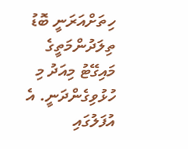ހިތަށްއަރަނީ ބޮޑު ތިލަދުންމަތީގެ މައިގޭޓު މިއަދު މި ހުޅުވިގެންދަނީ. އެ އުފަލުގައި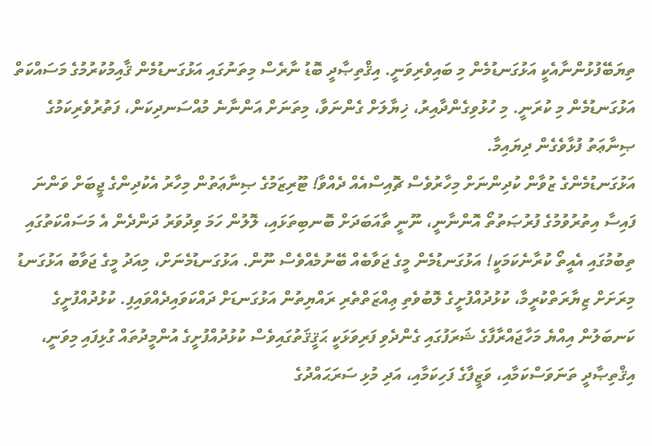ތިޔަބޭފުޅުންނާއެކީ އަޅުގަނޑުމެން މި ބައިވެރިވަނީ. އިޤްތިޞާދީ ބޮޑު ނާރެސް މިތަނުގައި އަޅުގަނޑުމެން ޤާއިމުކުރުމުގެ މަސައްކަތް އަޅުގަނޑުމެން މި ކުރަނީ. މި ހުޅުވިގެންދާއިރު، ޚިޔާލަށް ގެންނަވާ، މިތަނަށް އަންނާނެ މުއްސަނދިކަން، ފަތުރުވެރިކަމުގެ ޞިނާޢަތު ފުޅާވެގެން ދިޔައިމާ.
އަޅުގަނޑުމެންގެ ޒުވާން ކުދިންނަށް މިހާރުވެސް ޗޮއިސްއެއް ދެއްވާ! ޓޫރިޒަމުގެ ޞިނާޢަތުން މިހާރު އެކުދިންގެ ޖީބަށް ވަންނަ ފައިސާ އިތުރުވުމުގެ ފުރުޞަތުތޯ އޮންނާނީ، ނޫނީ ތާއަބަދަށް ބޮނބިތަޅައި، ލޮލުން ހަމަ ވިދުވަރު ދަންދެން އެ މަސައްކަތުގައި ތިބުމުގައި އެއީތޯ ކުރާނެކަމަކީ! އަޅުގަނޑުމެން މީގެ ޖަވާބެއް ބޭނުމެއްވެސް ނޫން. އަޅުގަނޑުމެނަށް، މިއަދު މީގެ ޖަވާބު އަޅުގަނޑު މިރަށަށް ޒިޔާރަތްކުރީމާ، ކުޅުދުއްފުށީގެ ލޮބުވެތި ޢިއްޒަތްތެރި ރައްޔިތުން އަޅުގަނޑަށް ދައްކަވައިދެއްވައިފި. ކުޅުދުއްފުށީގެ ކަނބަލުން އިއްޔެ މަހާޖައްރާފާގެ ޝަރަފުގައި ގެންދެވި ފަރިވަޅަކީ ޙަޤީޤަތުގައިވެސް ކުޅުދުއްފުށީގެ އުންމީދުތައް ގުޅިފައި މިވަނީ، އިޤްތިޞާދީ ތަނަވަސްކަމާއި، ވަޒީފާގެ ފަހިކަމާއި، އަދި މުޅި ސަރަޙައްދުގެ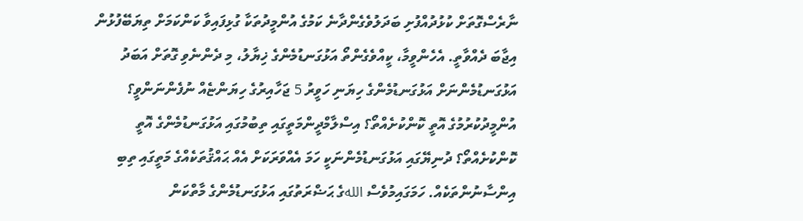ނާރެސްގޮތަށް ކުޅުދުއްފުށި ބަދަލުވެގެންދާނެ ކަމުގެ އުންމީދުތަކާ ގުޅިފައިވާ ކަންކަމަށް ތިޔަބޭފުޅުން އިޖާބަ ދެއްވާތީ. އެހެންވީމާ، ކީއްވެގެންތޯ އަޅުގަނޑުމެންގެ ޚިޔާލު، މި ދެންނެވި ގޮތަށް އަބަދު އަޅުގަނޑުމެންނަށް އަޅުގަނޑުމެންގެ ހިޔަނި ހަވީރު 5 ޖަހާއިރުގެ ހިޔަންޏެއް ނުފެންނަންވީ؟ އުންމީދުކުރުމުގެ އޮތީ ކޮންކުށެއްތޯ؟ އިސްލާމްދީންމަތީގައި ތިބުމުގައި އަޅުގަނޑުމެންގެ އޮތީ ކޮންކުށެއްތޯ؟ ދުނިޔޭގައި އަޅުގަނޑުމެންނަކީ ހަމަ އެއްވަރަކަށް އެއް ޙައްޤުތަކެއްގެ މަތީގައި ތިބި އިންސާނުންތަކެއް. ހަމަގައިމުވެސް اللهގެ ޙަޟްރަތުގައި އަޅުގަނޑުމެންގެ މާތްކަން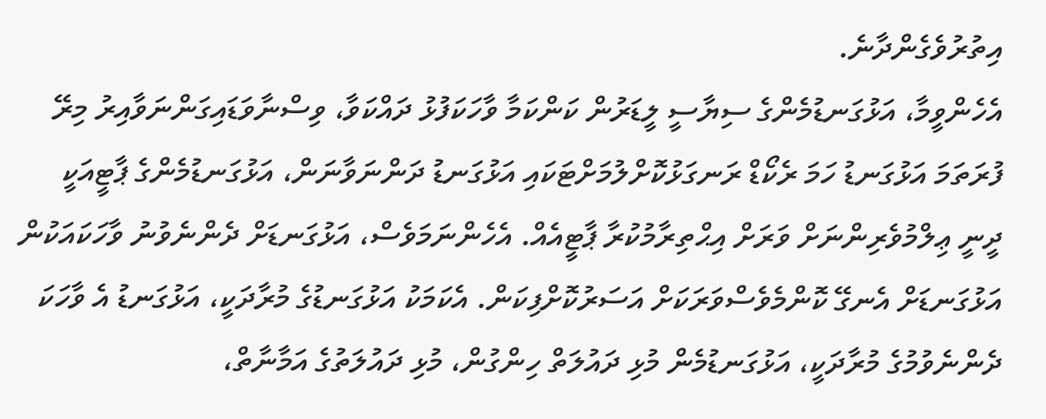އިތުރުވެގެންދާނެ.
އެހެންވީމާ، އަޅުގަނޑުމެންގެ ސިޔާސީ ލީޑަރުން ކަންކަމާ ވާހަކަފުޅު ދައްކަވާ، ވިސްނާވަޑައިގަންނަވާއިރު މިރޭ ފުރަތަމަ އަޅުގަނޑު ހަމަ ރެކޯޑް ރަނގަޅުކޮށްލުމަށްޓަކައި އަޅުގަނޑު ދަންނަވާނަން، އަޅުގަނޑުމެންގެ ޕާޓީއަކީ ދީނީ ޢިލްމުވެރިންނަށް ވަރަށް އިޙްތިރާމުކުރާ ޕާޓީއެއް. އެހެންނަމަވެސް، އަޅުގަނޑަށް ދެންނެވުނު ވާހަކައަކުން އަޅުގަނޑަށް އެނގޭ ކޮންމެވެސްވަރަކަށް އަސަރުކޮށްފިކަން. އެކަމަކު އަޅުގަނޑުގެ މުރާދަކީ، އަޅުގަނޑު އެ ވާހަކަ ދެންނެވުމުގެ މުރާދަކީ، އަޅުގަނޑުމެން މުޅި ދައުލަތް ހިންގުން، މުޅި ދައުލަތުގެ އަމާނާތް،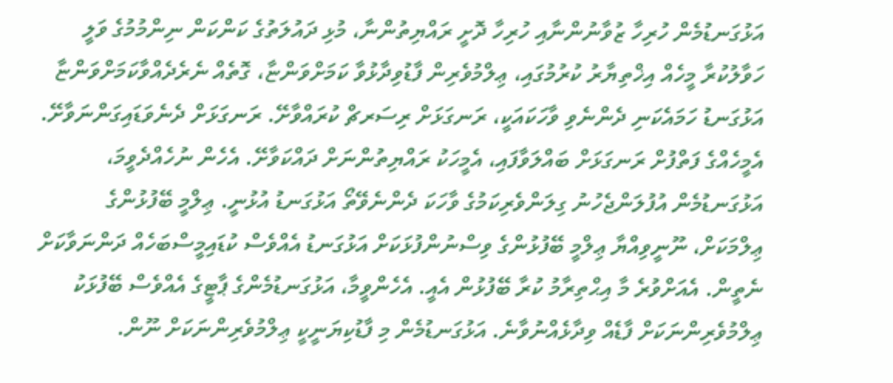އަޅުގަނޑުމެން ހުރިހާ ޒުވާނުންނާއި ހުރިހާ ދޮށީ ރައްޔިތުންނާ، މުޅި ދައުލަތުގެ ކަންކަން ނިންމުމުގެ ވަލީ ހަވާލުކުރާ މީހެއް އިޚްތިޔާރު ކުރުމުގައި، ޢިލްމުވެރިން ފާޑުވިދާޅުވާ ކަމަށްވަންޏާ، ގޮތެއް ނެރެދެއްވާކަމަށްވަންޏާ އަޅުގަނޑު ހަމައެކަނި ދެންނެވި ވާހަކައަކީ، ރަނގަޅަށް ރިސަރޗް ކުރައްވާށޭ. ރަނގަޅަށް ދެނެވަޑައިގަންނަވާށޭ. އެމީހެއްގެ ފަތްފުށް ރަނގަޅަށް ބައްލަވާފައި، އެމީހަކު ރައްޔިތުންނަށް ދައްކަވާށޭ. އެހެން ނުހެއްދެވީމަ، އަޅުގަނޑުމެން އުފުލަންޖެހުނު ގިލަންވެރިކަމުގެ ވާހަކަ ދެންނެވޭތޯ އަޅުގަނޑު އުޅުނީ. ޢިލްމީ ބޭފުޅުންގެ ޢިލްމަކަށް، ނޫނީވިއްޔާ ޢިލްމީ ބޭފުޅުންގެ ވިސްނުންފުޅަކަށް އަޅުގަނޑު އެއްވެސް ކުޑައިމީސްބަހެއް ދަންނަވާކަށް ނެތީން. އެއަށްވުރެ މާ އިޙްތިރާމު ކުރާ ބޭފުޅުން އެއީ. އެހެންވީމާ، އަޅުގަނޑުމެންގެ ޕާޓީގެ އެއްވެސް ބޭފުޅަކު ޢިލްމުވެރިންނަކަށް ފާޑެއް ވިދާޅެއްނުވާނެ. އަޅުގަނޑުމެން މި ފާޑުކިޔަނީކީ ޢިލްމުވެރިންނަކަށް ނޫން.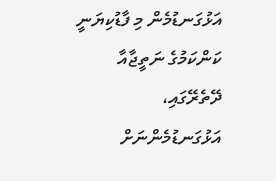އަޅުގަނޑުމެން މި ފާޑުކިޔަނީ ކަންކަމުގެ ނަތީޖާއާ ދޭތެރޭގައި، އަޅުގަނޑުމެންނަށް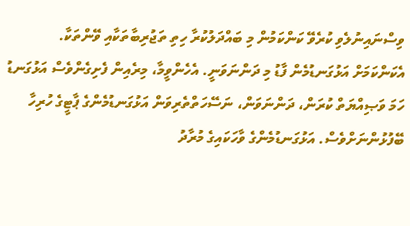ވިސްނައިނުލެވި ކުރެވޭ ކަންކަމުން މި ބައްދަލުކުރާ ހިތި ތަޖުރިބާތަކާއި ވޭންތަކާ. އެކަންކަމަށް އަޅުގަނޑުމެން ފާޑު މި ދަންނަވަނީ. އެހެންވީމާ، މިރެއިން ފެށިގެންވެސް އަޅުގަނޑު ހަމަ ވަޞިއްޔަތް ކުރަން، ދަންނަވަން، ނަސޭހަތްތެރިވަން އަޅުގަނޑުމެންގެ ޕާޓީގެ ހުރިހާ ބޭފުޅުންނަށްވެސް. އަޅުގަނޑުމެންގެ ވާހަކައިގެ މުރާދު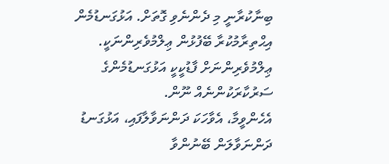ބިނާކުރާނީ މި ދެންނެވި ގޮތަށް. އަޅުގަނޑުމެން އިޙްތިރާމުކުރާ ބޭފުޅުން ޢިލްމުވެރިންނަކީ. ޢިލްމުވެރިންނަށް ފާޑުކީކީ އަޅުގަނޑުމެންގެ ސަރުކާރަކުންނެއް ނޫން.
އެހެންވީމާ، އެވާހަކަ ދަންނަވާލާފައި، އަޅުގަނޑު ދަންނަވާލަން ބޭނުންވާ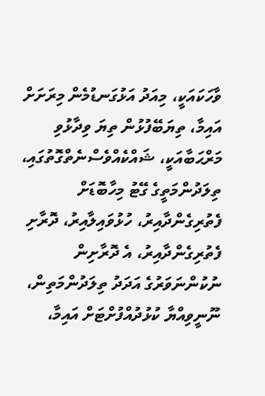ވާހަކައަކީ، މިއަދު އަޅުގަނޑުމެން މިރަށަށް އައިމާ، ތިޔަބޭފުޅުން ތިޔަ ވިދާޅުވި މަރްޙަބާއަކީ، ޝައްކެއްވެސްނެތްގޮތުގައި، ތިލަދުންމަތީގެ ގޭޓު މިހާބޮޑަށް ފެތުރިގެންދާއިރު، ހުޅުވައިލާއިރު، ދޮރާށި ފެތުރިގެންދާއިރު، އެ ދޮރާށިން ނުކުންނަވަރުގެ އަދަދު ތިލަދުންމަތިން، ނޫނީވިއްޔާ ކުޅުދުއްފުށްޓަށް އައިމާ،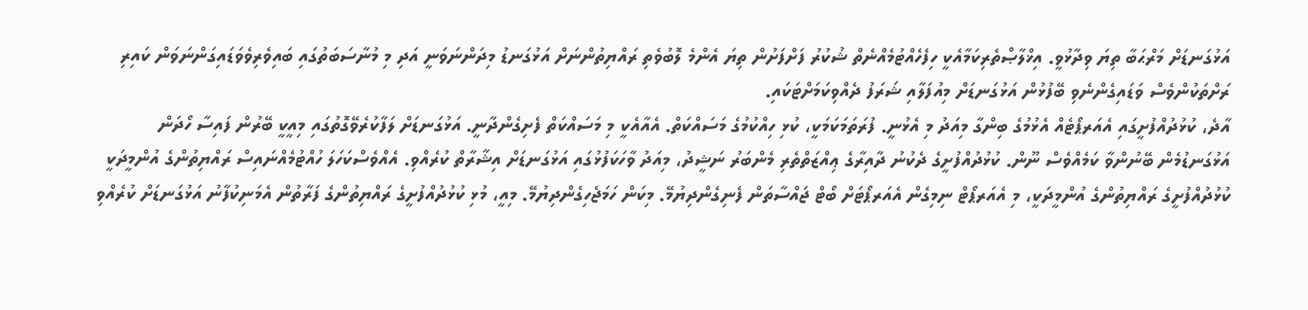އަޅުގަނޑަށް މަރްޙަބާ ތިޔަ ވިދާޅުވީ. އިޚްލާޞްތެރިކަމާއެކީ ހިފެހެއްޓުމެއްނެތް ޝުކުރު ފަށްފަށުން ތިޔަ އެންމެ ލޮބުވެތި ރައްޔިތުންނަށް އަޅުގަނޑު މިދަންނަވަނީ އަދި މި މުނާސަބަތުގައި ބައިވެރިވެވަޑައިގަންނަވަން ކައިރި ރަށްތަކުންވެސް ވަޑައިގެންނެވި ބޭފުޅުން އަޅުގަނޑަށް މިއުފަލާއި ޝަރަފު ދެއްވިކަމަށްޓަކައި.
އާދެ، ކުޅުދުއްފުށީގައި އެއަރޕޯޓެއް އެޅުމުގެ ބިންގާ މިއަދު މި އެޅުނީ. ފުރަތަމަކަމަކީ، ކުޅި ހިއްކުމުގެ މަސައްކަތް. އެއާއެކީ މި މަސައްކަތް ފެށިގެންދާނީ. އަޅުގަނޑަށް ލަފާކުރެވޭގޮތުގައި މިއީކީ ބޭރުން ފައިސާ ހޯދަން އަޅުގަނޑުމެން ބޭނުންވާ ކަމެއްވެސް ނޫން. ކުޅުދުއްފުށީގެ ދެކުނު ދާއިރާގެ ޢިއްޒަތްތެރި މެންބަރު ނަޝީދު، މިއަދު ވާހަކަފުޅުގައި އަޅުގަނޑަށް އިޝާރާތް ކުރެއްވި. އެއްވެސްކަހަލަ ހުއްޓުމެއްނައިސް ރައްޔިތުންގެ އުންމީދަކީ ކުޅުދުއްފުށީގެ ރައްޔިތުންގެ އުންމީދަކީ، މި އެއަރޕޯޓް ނިމިގެން އެއަރޕޯޓަށް ބޯޓް ޖައްސާތަން ފެނިގެންދިޔުމޭ. މިކަން ހަމަޖެހިގެންދިޔުމޭ. މިއީ، މުޅި ކުޅުދުއްފުށީގެ ރައްޔިތުންގެ ފަރާތުން އެމަނިކުފާނު އަޅުގަނޑަށް ކުރެއްވި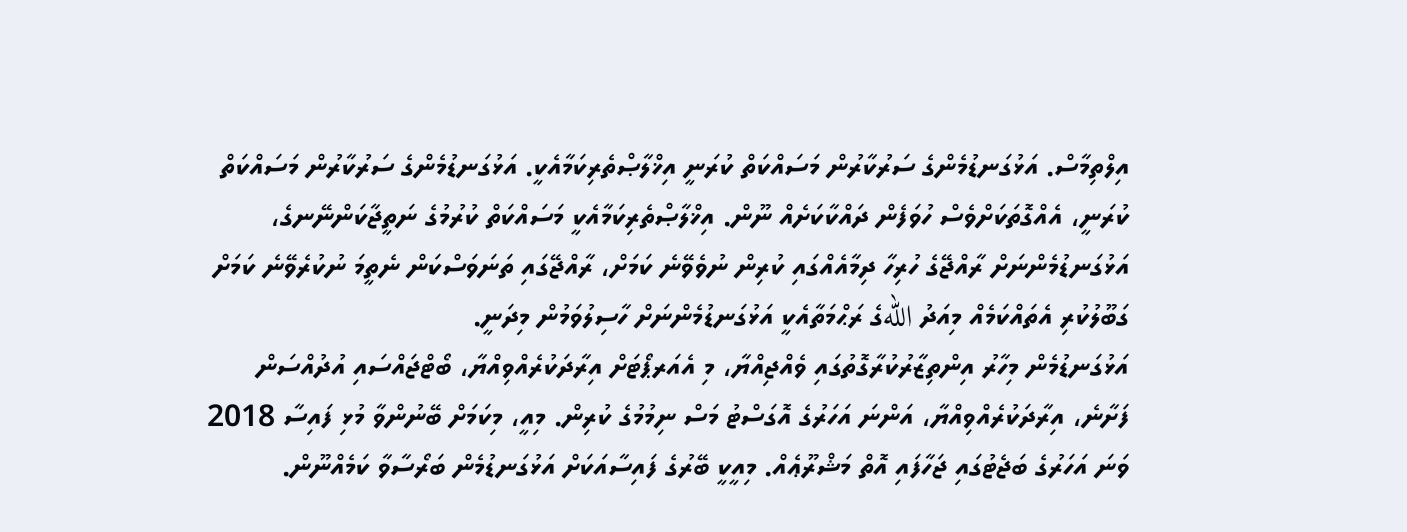އިލްތިމާސް. އަޅުގަނޑުމެންގެ ސަރުކާރުން މަސައްކަތް ކުރަނީ އިޚްލާޞްތެރިކަމާއެކީ. އަޅުގަނޑުމެންގެ ސަރުކާރުން މަސައްކަތް ކުރަނީ، އެއްގޮތަކަށްވެސް ހުވަފެން ދައްކާކަށެއް ނޫން. އިޚްލާޞްތެރިކަމާއެކީ މަސައްކަތް ކުރުމުގެ ނަތީޖާކަންނޭނގެ، އަޅުގަނޑުމެންނަށް ރާއްޖޭގެ ހުރިހާ ދިމާއެއްގައި ކުރިން ނުވެވޭނެ ކަމަށް، ރާއްޖޭގައި ތަނަވަސްކަން ނެތީމަ ނުކުރެވޭނެ ކަމަށް ގަބޫލުކުރި އެތައްކަމެއް މިއަދު اللهގެ ރަޙްމަތާއެކީ އަޅުގަނޑުމެންނަށް ހާސިލުވަމުން މިދަނީ.
އަޅުގަނޑުމެން މިހާރު އިންތިޒާރުކުރާގޮތުގައި ވެއްޖިއްޔާ، މި އެއަރޕޯޓަށް އިރާދަކުރެއްވިއްޔާ، ބޯޓްޖައްސައި އުދުއްސަން ފަށާނެ، އިރާދަކުރެއްވިއްޔާ، އަންނަ އަހަރުގެ އޮގަސްޓު މަސް ނިމުމުގެ ކުރިން. މިއީ، މިކަމަށް ބޭނުންވާ މުޅި ފައިސާ 2018 ވަނަ އަހަރުގެ ބަޖެޓުގައި ޖަހާފައި އޮތް މަޝްރޫޢެއް. މިއީކީ ބޭރުގެ ފައިސާއަކަށް އަޅުގަނޑުމެން ބަރޯސާވާ ކަމެއްނޫން.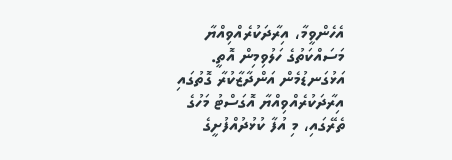އެހެންވީމާ، އިރާދަކުރެއްވިއްޔާ މަސައްކަތުގެ ހަލުވިމިން އޮތީ. އަޅުގަނޑުމެން އަންދާޒާކުރާ ގޮތުގައި އިރާދަކުރެއްވިއްޔާ އޮގަސްޓު މަހުގެ ތެރޭގައި، މި އުފާ ކުޅުދުއްފުށީގެ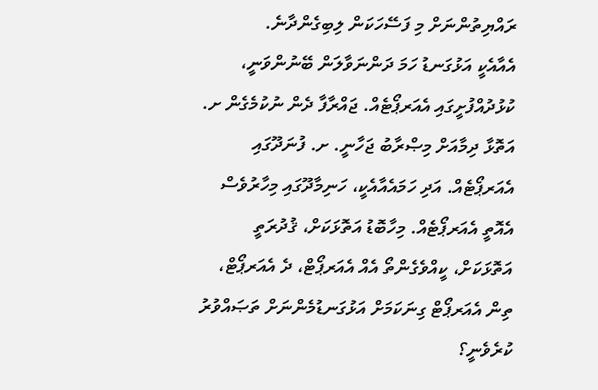ރައްޔިތުންނަށް މި ފަސޭހަކަން ލިބިގެންދާނެ.
އެއާއެކީ އަޅުގަނޑު ހަމަ ދަންނަވާލަން ބޭނުންވަނީ، ކުޅުދުއްފުށީގައި އެއަރޕޯޓެއް. ޖައްރާފާ ދެން ނުކުމެގެން ށ. އަތޮޅާ ދިމާއަށް މިޞްރާބު ޖަހާނީ. ށ. ފުނަދޫގައި އެއަރޕޯޓެއް. އަދި ހަމައެއާއެކީ، ހަނިމާދޫގައި މިހާރުވެސް އެއޮތީ އެއަރޕޯޓެއް. މިހާބޮޑު އަތޮޅަކަށް، ޤުދުރަތީ އަތޮޅަކަށް، ކީއްވެގެންތޯ އެއް އެއަރޕޯޓް، ދެ އެއަރޕޯޓް، ތިން އެއަރޕޯޓް ގިނަކަމަށް އަޅުގަނޑުމެންނަށް ތަޞައްވުރު ކުރެވެނީ؟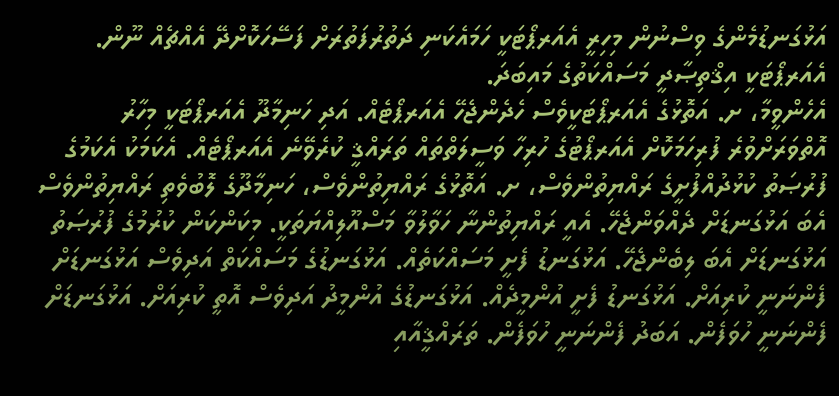އަޅުގަނޑުމެންގެ ވިސްނުން މިހިރީ އެއަރޕޯޓަކީ ހަމައެކަނި ދަތުރުފަތުރަށް ފަސޭހަކޮށްދޭ އެއްޗެއް ނޫން. އެއަރޕޯޓަކީ އިޤްތިޞާދީ މަސައްކަތުގެ މައިބަދަ.
އެހެންވީމާ، ށ. އަތޮޅުގެ އެއަރޕޯޓަކީވެސް ހެދެންޖެހޭ އެއަރޕޯޓެއް. އަދި ހަނިމާދޫ އެއަރޕޯޓަކީ މިހާރު އޮތްވަރަށްވުރެ ފުރިހަމަކޮށް އެއަރޕޯޓުގެ ހުރިހާ ވަސީލަތްތައް ތަރައްޤީ ކުރެވޭނެ އެއަރޕޯޓެއް. އެކަމަކު އެކަމުގެ ފުރުޞަތު ކުޅުދުއްފުށީގެ ރައްޔިތުންވެސް، ށ. އަތޮޅުގެ ރައްޔިތުންވެސް، ހަނިމާދޫގެ ލޮބުވެތި ރައްޔިތުންވެސް އެބަ އަޅުގަނޑަށް ދެއްވަންޖެހޭ. އެއީ ރައްޔިތުންނާ ހަވާލުވާ މަސްއޫލިއްޔަތަކީ. މިކަންކަން ކުރުމުގެ ފުރުޞަތު އަޅުގަނޑަށް އެބަ ލިބެންޖެހޭ. އަޅުގަނޑު ފެށީ މަސައްކަތެއް. އަޅުގަނޑުގެ މަސައްކަތް އަދިވެސް އަޅުގަނޑަށް ފެންނަނީ ކުރިއަށް. އަޅުގަނޑު ފެށީ އުންމީދެއް. އަޅުގަނޑުގެ އުންމީދު އަދިވެސް އޮތީ ކުރިއަށް. އަޅުގަނޑަށް ފެންނަނީ ހުވަފެން. އަބަދު ފެންނަނީ ހުވަފެން. ތަރައްޤީއާއި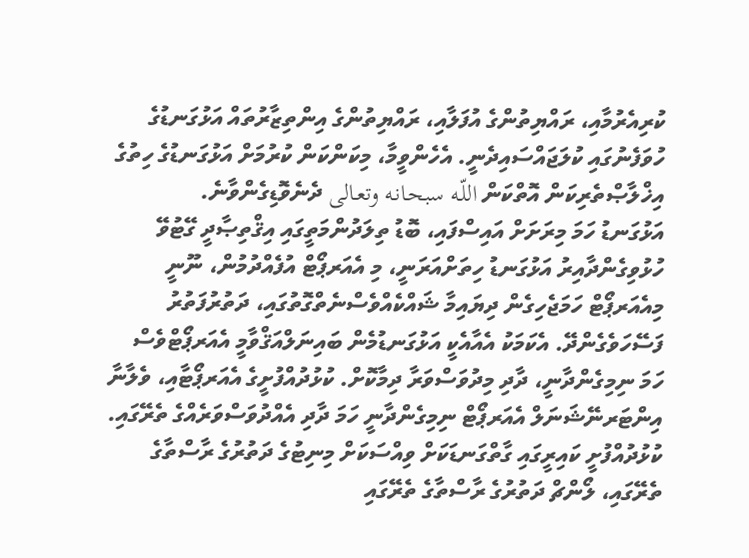ކުރިއެރުމާއި، ރައްޔިތުންގެ އުފަލާއި، ރައްޔިތުންގެ އިންތިޒާރުތައް އަޅުގަނޑުގެ ހުވަފެނުގައި ކުލަޖައްސައިދެނީ. އެހެންވީމާ، މިކަންކަން ކުރުމަށް އަޅުގަނޑުގެ ހިތުގެ އިޚްލާޞްތެރިކަން އޮތްކަން اللّـه سبحـانـه وتعـالى ދެނެވޮޑިގެންވާނެ.
އަޅުގަނޑު ހަމަ މިރަށަށް އައިސްފައި، ބޮޑު ތިލަދުންމަތީގައި އިޤްތިޞާދީ ގޭޓުވޭ ހުޅުވިގެންދާއިރު އަޅުގަނޑު ހިތަށްއަރަނީ، މި އެއަރޕޯޓް އުފެއްދުމުން، ނޫނީ މިއެއަރޕޯޓް ހަމަޖެހިގެން ދިޔައިމާ ޝައްކެއްވެސްނެތްގޮތުގައި، ދަތުރުފަތުރު ފަސޭހަވެގެންދޭ. އެކަމަކު އެއާއެކީ އަޅުގަނޑުމެން ބައިނަލްއަޤްވާމީ އެއަރޕޯޓްވެސް ހަމަ ނިމިގެންދާނީ، ދާދި މިދުވަސްވަރާ ދިމާކޮށް. ކުޅުދުއްފުށީގެ އެއަރޕޯޓާއި، ވެލާނާ އިންޓަރނޭޝަނަލް އެއަރޕޯޓް ނިމިގެންދާނީ ހަމަ ދާދި އެއްދުވަސްވަރެއްގެ ތެރޭގައި. ކުޅުދުއްފުށީ ކައިރީގައި ގާތްގަނޑަކަށް ވިއްސަކަށް މިނިޓުގެ ދަތުރުގެ ރާސްތާގެ ތެރޭގައި، ލޯންޗް ދަތުރުގެ ރާސްތާގެ ތެރޭގައި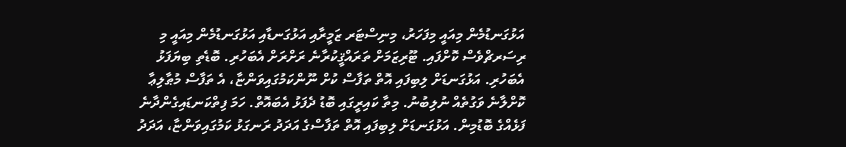އަޅުގަނޑުމެން މިއައީ މިފަހަރު، މިނިސްޓަރ ޒަމީރާއި އަޅުގަނޑާއި އަޅުގަނޑުމެން މިއައީ މި ރިސަރޗްވެސް ކޮށްފައި. ޓޫރިޒަމަށް ތަރައްޤީކުރާނެ ރަށްރަށް އެބަހުރި. ބޮޑެތި ބިޔަފަޅު އެބަހުރި. އަޅުގަނޑަށް ލިބިފައި އޮތް ތަފާސް ކުށް ނޫންކަމުގައިވަންޏާ، އެ ތަފާސް މުޠާލިޢާ ކޮށްލާނެ ވަގުތެއް ނުލިބުނު. މިތާ ކައިރީގައި ބޮޑު ދެފަޅު އެބައޮތް. ހަމަ ފިތްކަނޑައިގެންދާނެ ފަޅެއްގެ ބޮޑުމިން. އަޅުގަނޑަށް ލިބިފައި އޮތް ތަފާސްގެ އަދަދު ރަނގަޅު ކަމުގައިވަންޏާ، އަދަދު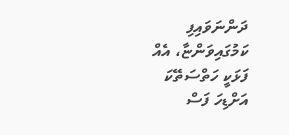ދަންނަވައިފި ކަމުގައިވަންޏާ، އެއް ފަޅަކީ ހަތްސަތޭކަ އަށްޑިހަ ފަސް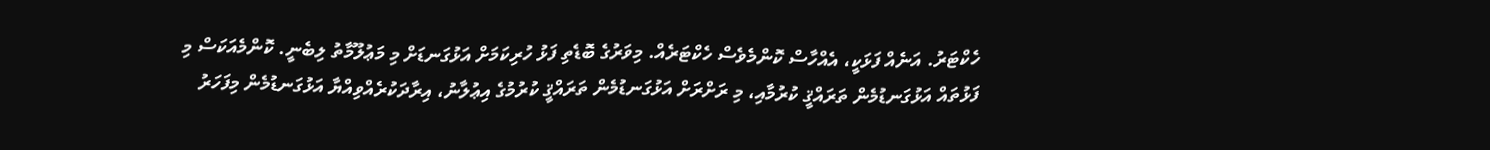ހެކްޓަރު. އަނެއް ފަޅަކީ، އެއްހާސް ކޮންމެވެސް ހެކްޓަރެއް. މިވަރުގެ ބޮޑެތި ފަޅު ހުރިކަމަށް އަޅުގަނޑަށް މި މަޢުލޫމާތު ލިބެނީ. ކޮންމެއަކަސް މި ފަޅުތައް އަޅުގަނޑުމެން ތަރައްޤީ ކުރުމާއި، މި ރަށްރަށް އަޅުގަނޑުމެން ތަރައްޤީ ކުރުމުގެ އިޢުލާނު، އިރާދަކުރެއްވިއްޔާ އަޅުގަނޑުމެން މިފަހަރު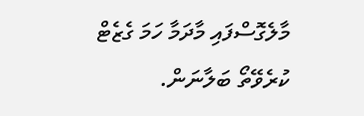މާލެގޮސްފައި މާދަމާ ހަމަ ގެޒެޓް ކުރެވޭތޯ ބަލާނަން.